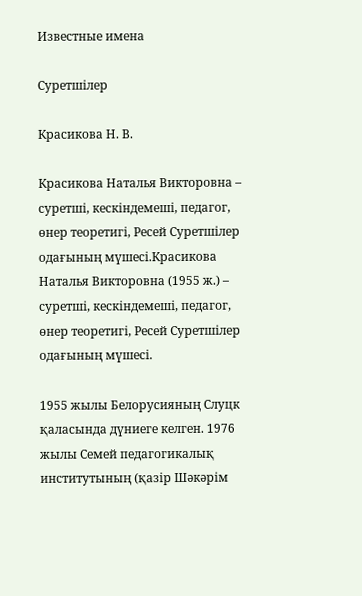Известные имена

Суретшілер

Красикова Н. В.

Красикова Наталья Викторовна – суретші, кескіндемеші, педагог, өнер теоретигі, Ресей Суретшілер одағының мүшесі.Красикова Наталья Викторовна (1955 ж.) – суретші, кескіндемеші, педагог, өнер теоретигі, Ресей Суретшілер одағының мүшесі.

1955 жылы Белорусияның Слуцк қаласында дүниеге келген. 1976 жылы Семей педагогикалық институтының (қазір Шәкәрім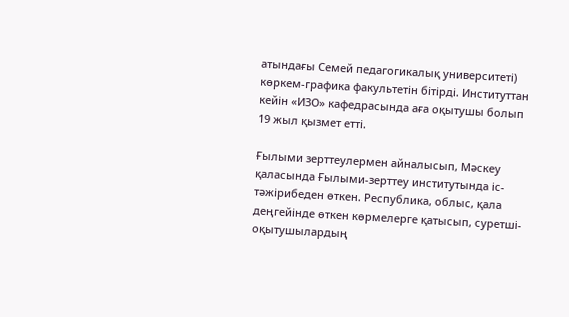атындағы Семей педагогикалық университеті) көркем-графика факультетін бітірді. Институттан кейін «ИЗО» кафедрасында аға оқытушы болып 19 жыл қызмет етті.

Ғылыми зерттеулермен айналысып, Мәскеу қаласында Ғылыми-зерттеу институтында іс-тәжірибеден өткен. Республика, облыс, қала деңгейінде өткен көрмелерге қатысып, суретші-оқытушылардың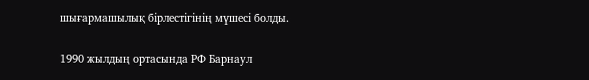шығармашылық бірлестігінің мүшесі болды.

1990 жылдың ортасында РФ Барнаул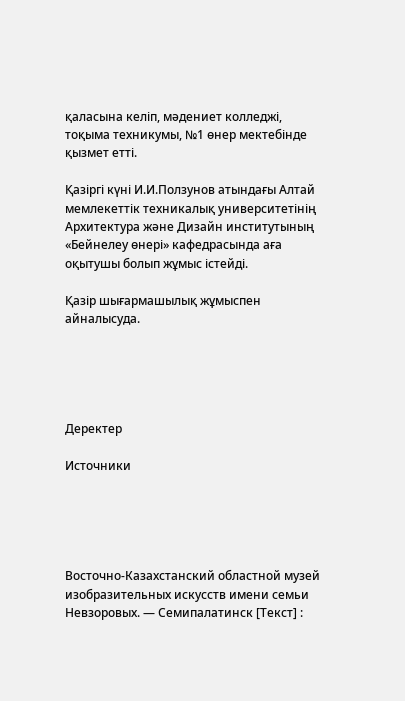қаласына келіп, мәдениет колледжі, тоқыма техникумы, №1 өнер мектебінде қызмет етті.

Қазіргі күні И.И.Ползунов атындағы Алтай мемлекеттік техникалық университетінің Архитектура және Дизайн институтының «Бейнелеу өнері» кафедрасында аға оқытушы болып жұмыс істейді.

Қазір шығармашылық жұмыспен айналысуда.





Деректер

Источники





Восточно-Казахстанский областной музей изобразительных искусств имени семьи Невзоровых. — Семипалатинск [Текст] :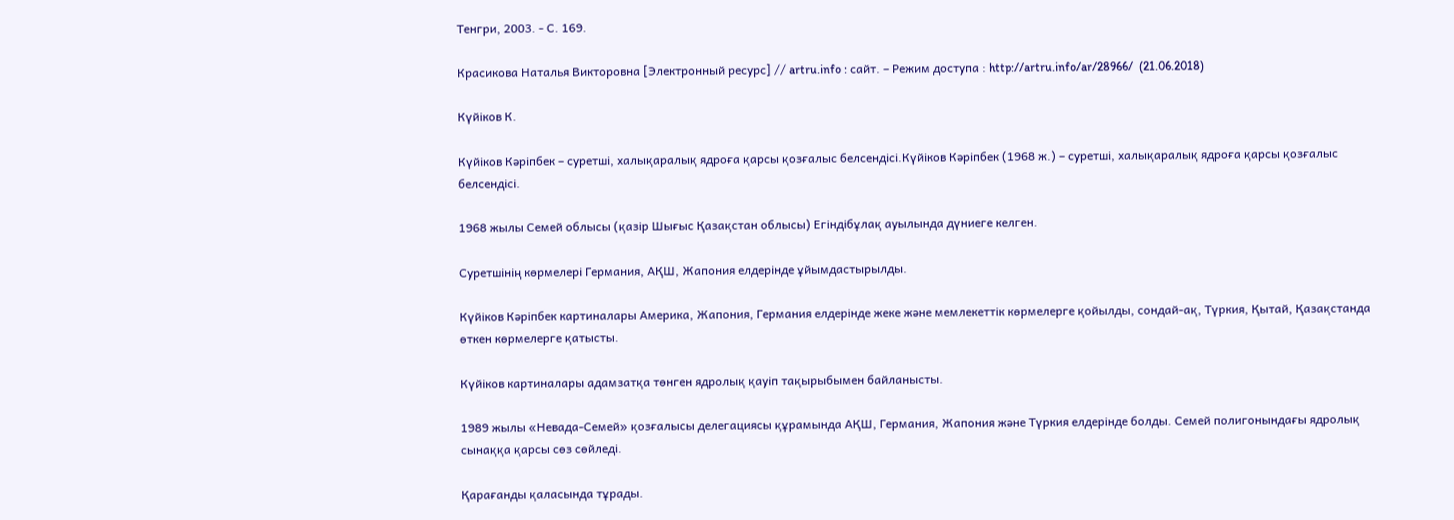Тенгри, 2003. - С. 169.

Красикова Наталья Викторовна [Электронный ресурс] // artru.info : сайт. – Режим доступа : http://artru.info/ar/28966/  (21.06.2018)

Күйіков К.

Күйіков Кәріпбек – суретші, халықаралық ядроға қарсы қозғалыс белсендісі.Күйіков Кәріпбек (1968 ж.) – суретші, халықаралық ядроға қарсы қозғалыс белсендісі.

1968 жылы Семей облысы (қазір Шығыс Қазақстан облысы) Егіндібұлақ ауылында дүниеге келген.

Суретшінің көрмелері Германия, АҚШ, Жапония елдерінде ұйымдастырылды.

Күйіков Кәріпбек картиналары Америка, Жапония, Германия елдерінде жеке және мемлекеттік көрмелерге қойылды, сондай-ақ, Түркия, Қытай, Қазақстанда өткен көрмелерге қатысты.

Күйіков картиналары адамзатқа төнген ядролық қауіп тақырыбымен байланысты.

1989 жылы «Невада-Семей» қозғалысы делегациясы құрамында АҚШ, Германия, Жапония және Түркия елдерінде болды. Семей полигонындағы ядролық сынаққа қарсы сөз сөйледі.

Қарағанды қаласында тұрады.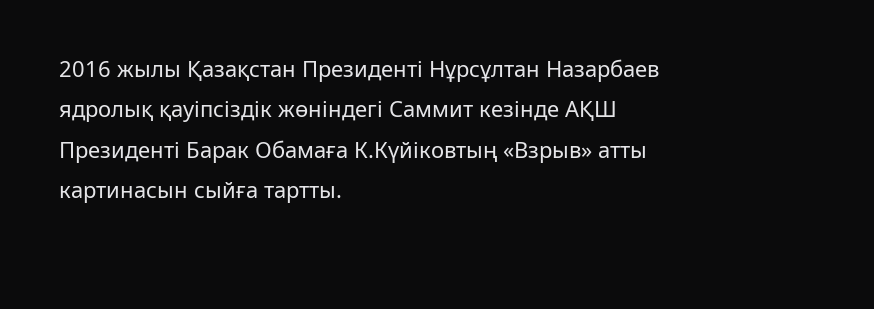2016 жылы Қазақстан Президенті Нұрсұлтан Назарбаев ядролық қауіпсіздік жөніндегі Саммит кезінде АҚШ Президенті Барак Обамаға К.Күйіковтың «Взрыв» атты картинасын сыйға тартты.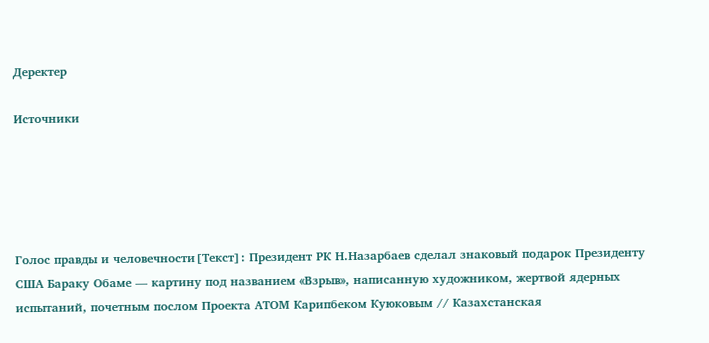Деректер

Источники





Голос правды и человечности[Текст]: Президент РК Н.Назарбаев сделал знаковый подарок Президенту США Бараку Обаме — картину под названием «Взрыв», написанную художником, жертвой ядерных испытаний, почетным послом Проекта АТОМ Карипбеком Куюковым // Казахстанская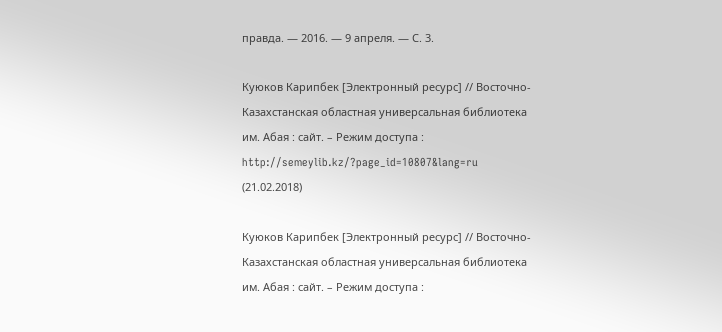правда. — 2016. — 9 апреля. — С. 3.

Куюков Карипбек [Электронный ресурс] // Восточно-Казахстанская областная универсальная библиотека им. Абая : сайт. – Режим доступа : http://semeylib.kz/?page_id=10807&lang=ru (21.02.2018)

Куюков Карипбек [Электронный ресурс] // Восточно-Казахстанская областная универсальная библиотека им. Абая : сайт. – Режим доступа :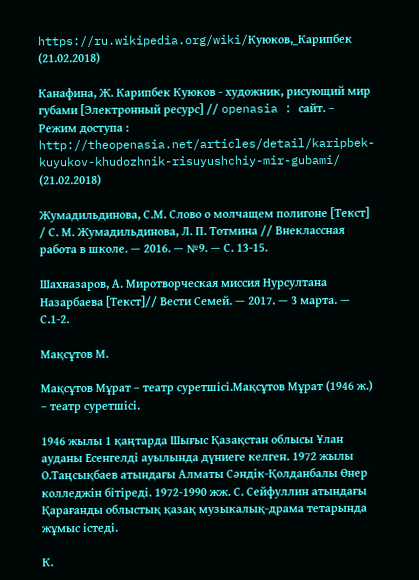https://ru.wikipedia.org/wiki/Куюков,_Карипбек (21.02.2018)

Канафина, Ж. Карипбек Куюков - художник, рисующий мир губами [Электронный ресурс] // openasia : сайт. – Режим доступа : http://theopenasia.net/articles/detail/karipbek-kuyukov-khudozhnik-risuyushchiy-mir-gubami/ (21.02.2018)

Жумадильдинова, С.М. Слово о молчащем полигоне [Текст] / С. М. Жумадильдинова, Л. П. Тотмина // Внеклассная работа в школе. — 2016. — №9. — С. 13-15.

Шахназаров, А. Миротворческая миссия Нурсултана Назарбаева [Текст]// Вести Семей. — 2017. — 3 марта. — С.1-2.

Мақсұтов М.

Мақсұтов Мұрат – театр суретшісі.Мақсұтов Мұрат (1946 ж.) – театр суретшісі.

1946 жылы 1 қаңтарда Шығыс Қазақстан облысы Ұлан ауданы Есенгелді ауылында дүниеге келген. 1972 жылы О.Таңсықбаев атындағы Алматы Сәндік-Қолданбалы Өнер колледжін бітіреді. 1972-1990 жж. С. Сейфуллин атындағы Қарағанды облыстық қазақ музыкалық-драма тетарында жұмыс істеді.

К.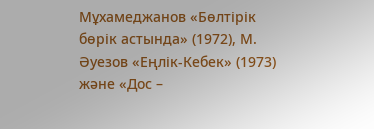Мұхамеджанов «Бөлтірік бөрік астында» (1972), М. Әуезов «Еңлік-Кебек» (1973) және «Дос –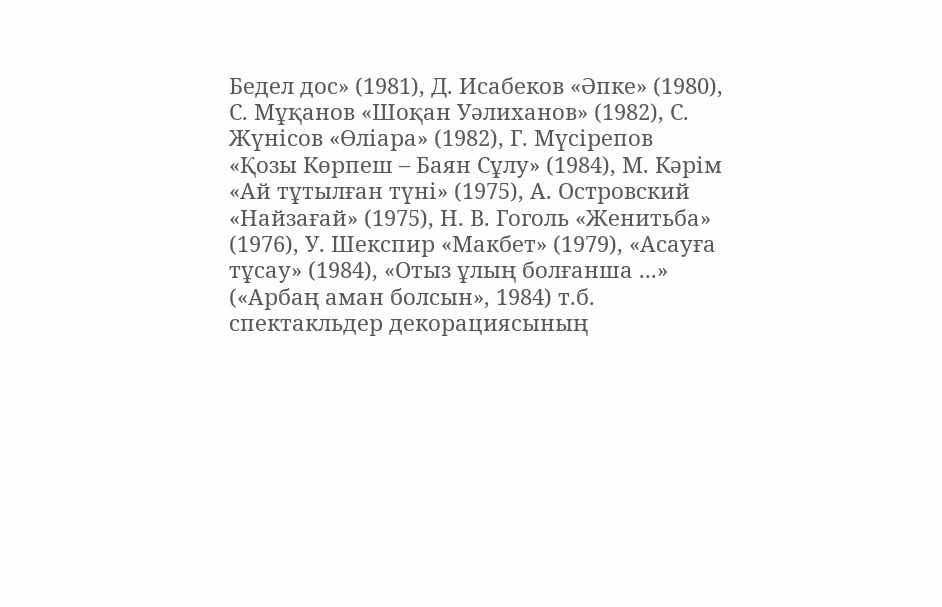Бедел дос» (1981), Д. Исабеков «Әпке» (1980), С. Мұқанов «Шоқан Уәлиханов» (1982), С. Жүнісов «Өліара» (1982), Г. Мүсірепов «Қозы Көрпеш – Баян Сұлу» (1984), М. Кәрім «Ай тұтылған түні» (1975), А. Островский «Найзағай» (1975), Н. В. Гоголь «Женитьба» (1976), У. Шекспир «Макбет» (1979), «Асауға тұсау» (1984), «Отыз ұлың болғанша ...» («Арбаң аман болсын», 1984) т.б. спектакльдер декорациясының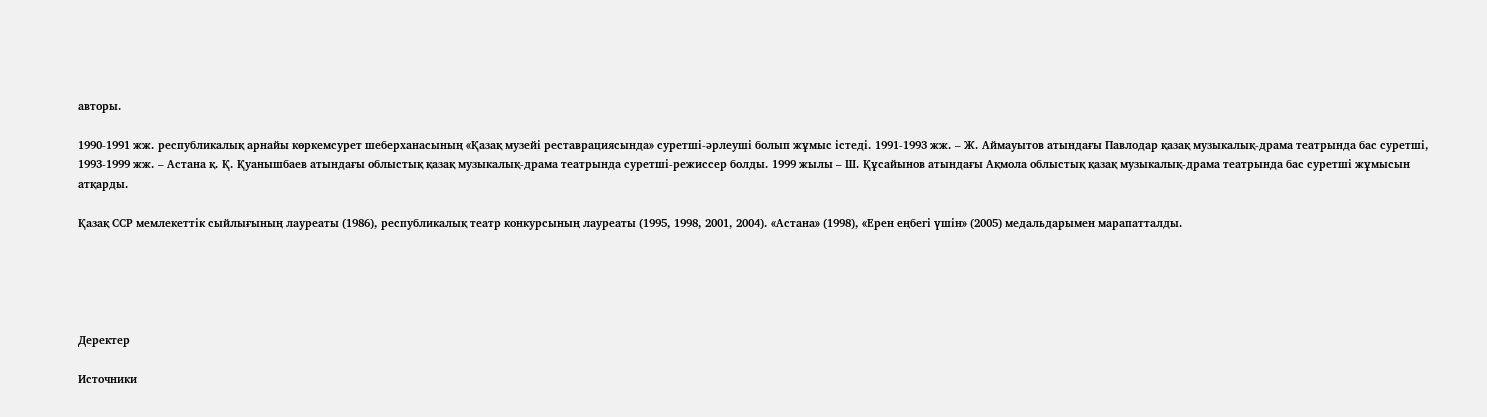авторы.

1990-1991 жж. республикалық арнайы көркемсурет шеберханасының «Қазақ музейі реставрациясында» суретші-әрлеуші болып жұмыс істеді. 1991-1993 жж. – Ж. Аймауытов атындағы Павлодар қазақ музыкалық-драма театрында бас суретші, 1993-1999 жж. – Астана қ. Қ. Қуанышбаев атындағы облыстық қазақ музыкалық-драма театрында суретші-режиссер болды. 1999 жылы – Ш. Құсайынов атындағы Ақмола облыстық қазақ музыкалық-драма театрында бас суретші жұмысын атқарды.

Қазақ ССР мемлекеттік сыйлығының лауреаты (1986), республикалық театр конкурсының лауреаты (1995, 1998, 2001, 2004). «Астана» (1998), «Ерен еңбегі үшін» (2005) медальдарымен марапатталды.





Деректер

Источники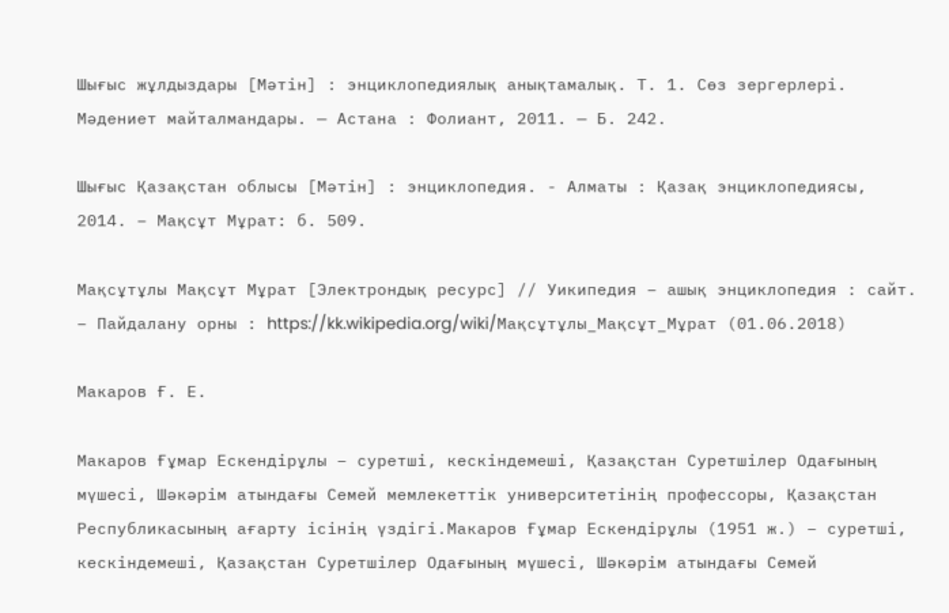Шығыс жұлдыздары [Мәтін] : энциклопедиялық анықтамалық. Т. 1. Сөз зергерлері. Мәдениет майталмандары. — Астана : Фолиант, 2011. — Б. 242.

Шығыс Қазақстан облысы [Мәтін] : энциклопедия. - Алматы : Қазақ энциклопедиясы, 2014. – Мақсұт Мұрат: б. 509.

Мақсұтұлы Мақсұт Мұрат [Электрондық ресурс] // Уикипедия – ашық энциклопедия : сайт. – Пайдалану орны : https://kk.wikipedia.org/wiki/Мақсұтұлы_Мақсұт_Мұрат (01.06.2018)

Макаров Ғ. Е.

Макаров Ғұмар Ескендірұлы – суретші, кескіндемеші, Қазақстан Суретшілер Одағының мүшесі, Шәкәрім атындағы Семей мемлекеттік университетінің профессоры, Қазақстан Республикасының ағарту ісінің үздігі.Макаров Ғұмар Ескендірұлы (1951 ж.) – суретші, кескіндемеші, Қазақстан Суретшілер Одағының мүшесі, Шәкәрім атындағы Семей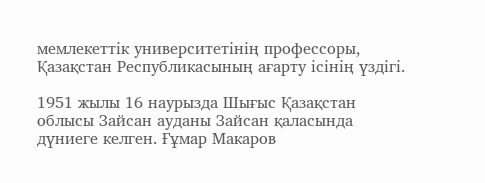мемлекеттік университетінің профессоры, Қазақстан Республикасының ағарту ісінің үздігі.

1951 жылы 16 наурызда Шығыс Қазақстан облысы Зайсан ауданы Зайсан қаласында дүниеге келген. Ғұмар Макаров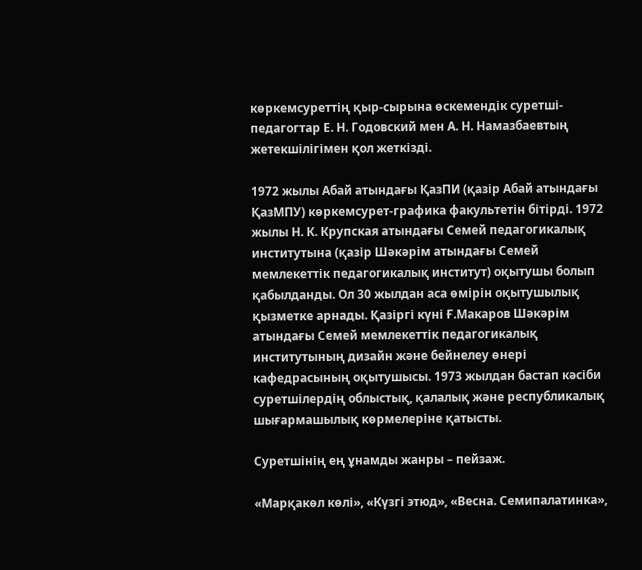көркемсуреттің қыр-сырына өскемендік суретші-педагогтар Е. Н. Годовский мен А. Н. Намазбаевтың жетекшілігімен қол жеткізді.

1972 жылы Абай атындағы ҚазПИ (қазір Абай атындағы ҚазМПУ) көркемсурет-графика факультетін бітірді. 1972 жылы Н. К. Крупская атындағы Семей педагогикалық институтына (қазір Шәкәрім атындағы Семей мемлекеттік педагогикалық институт) оқытушы болып қабылданды. Ол 30 жылдан аса өмірін оқытушылық қызметке арнады. Қазіргі күні Ғ.Макаров Шәкәрім атындағы Семей мемлекеттік педагогикалық институтының дизайн және бейнелеу өнері кафедрасының оқытушысы. 1973 жылдан бастап кәсіби суретшілердің облыстық, қалалық және республикалық шығармашылық көрмелеріне қатысты.

Суретшінің ең ұнамды жанры – пейзаж.

«Марқакөл көлі», «Күзгі этюд», «Весна. Семипалатинка»,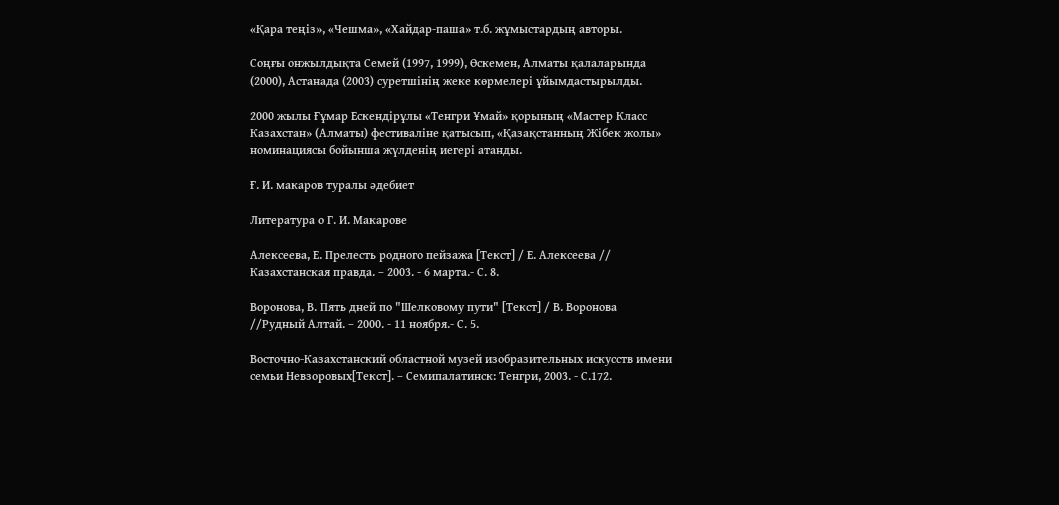«Қара теңіз», «Чешма», «Хайдар-паша» т.б. жұмыстардың авторы.

Соңғы онжылдықта Семей (1997, 1999), Өскемен, Алматы қалаларында (2000), Астанада (2003) суретшінің жеке көрмелері ұйымдастырылды.

2000 жылы Ғұмар Ескендірұлы «Тенгри Ұмай» қорының «Мастер Класс Казахстан» (Алматы) фестиваліне қатысып, «Қазақстанның Жібек жолы» номинациясы бойынша жүлденің иегері атанды.

Ғ. И. макаров туралы әдебиет

Литература о Г. И. Макарове

Алексеева, Е. Прелесть родного пейзажа [Текст] / Е. Алексеева // Казахстанская правда. – 2003. - 6 марта.- С. 8.

Воронова, В. Пять дней по "Шелковому пути" [Текст] / В. Воронова //Рудный Алтай. – 2000. - 11 ноября.- С. 5.

Восточно-Казахстанский областной музей изобразительных искусств имени семьи Невзоровых[Текст]. – Семипалатинск: Тенгри, 2003. - С.172.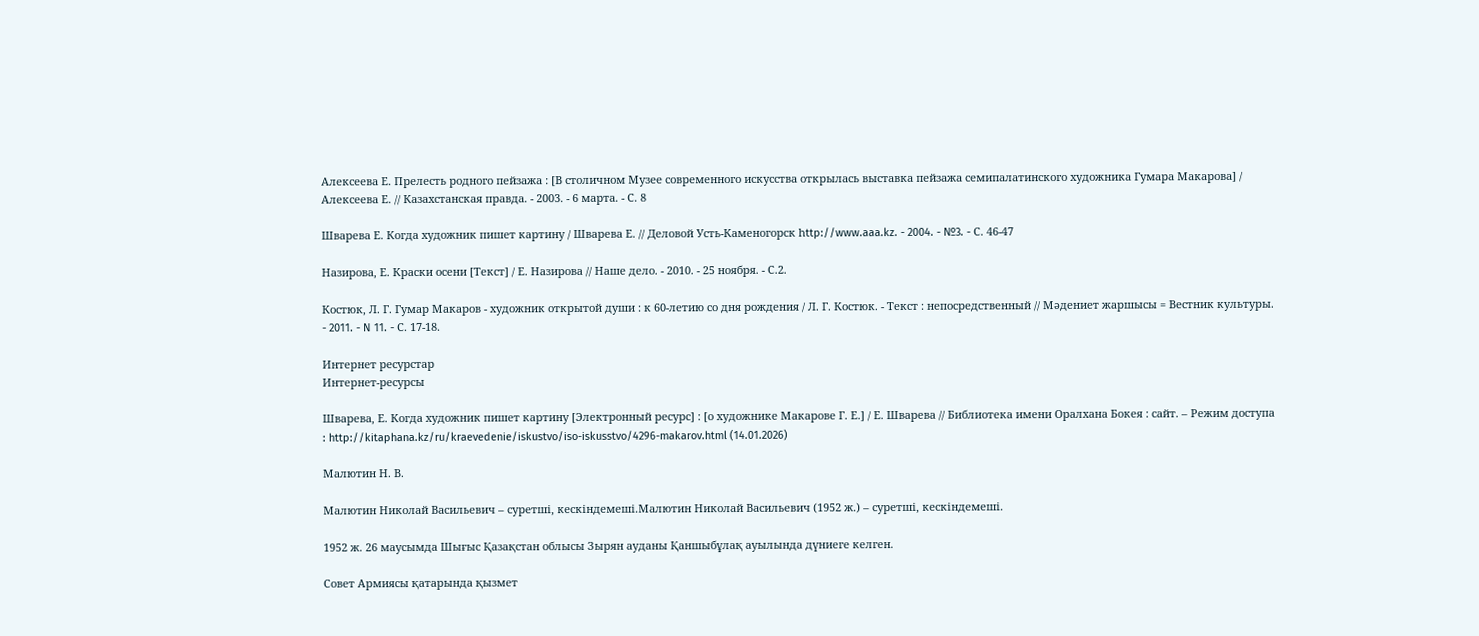Алексеева Е. Прелесть родного пейзажа : [В столичном Музее современного искусства открылась выставка пейзажа семипалатинского художника Гумара Макарова] / Алексеева Е. // Казахстанская правда. - 2003. - 6 марта. - С. 8

Шварева Е. Когда художник пишет картину / Шварева Е. // Деловой Усть-Каменогорск һttp://www.aaa.kz. - 2004. - №3. - С. 46-47

Назирова, Е. Краски осени [Текст] / Е. Назирова // Наше дело. - 2010. - 25 ноября. - С.2.

Костюк, Л. Г. Гумар Макаров - художник открытой души : к 60-летию со дня рождения / Л. Г. Костюк. - Текст : непосредственный // Мәдениет жаршысы = Вестник культуры. - 2011. - N 11. - С. 17-18.

Интернет ресурстар
Интернет-ресурсы

Шварева, Е. Когда художник пишет картину [Электронный ресурс] : [о художнике Макарове Г. Е.] / Е. Шварева // Библиотека имени Оралхана Бокея : сайт. – Режим доступа : http://kitaphana.kz/ru/kraevedenie/iskustvo/iso-iskusstvo/4296-makarov.html (14.01.2026)

Малютин Н. В.

Малютин Николай Васильевич – суретші, кескіндемеші.Малютин Николай Васильевич (1952 ж.) – суретші, кескіндемеші.

1952 ж. 26 маусымда Шығыс Қазақстан облысы Зырян ауданы Қаншыбұлақ ауылында дүниеге келген.

Совет Армиясы қатарында қызмет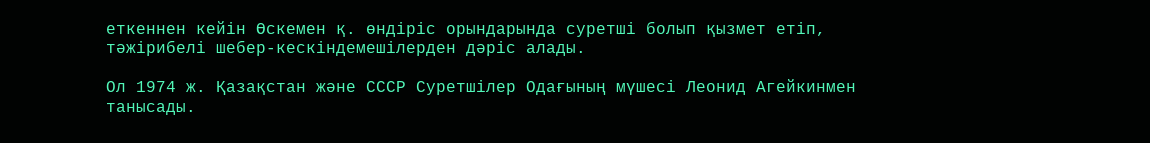еткеннен кейін Өскемен қ. өндіріс орындарында суретші болып қызмет етіп, тәжірибелі шебер-кескіндемешілерден дәріс алады.

Ол 1974 ж. Қазақстан және СССР Суретшілер Одағының мүшесі Леонид Агейкинмен танысады.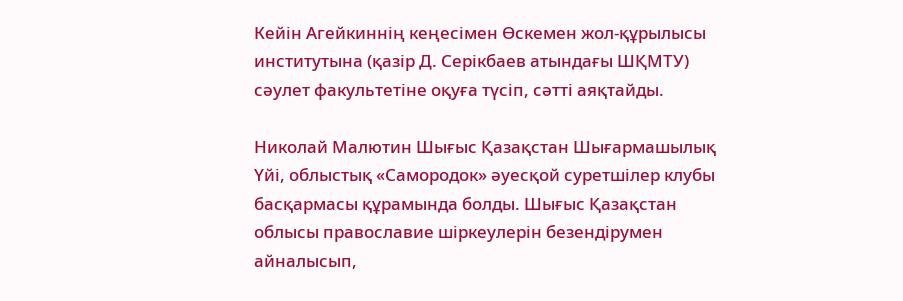Кейін Агейкиннің кеңесімен Өскемен жол-құрылысы институтына (қазір Д. Серікбаев атындағы ШҚМТУ) сәулет факультетіне оқуға түсіп, сәтті аяқтайды.

Николай Малютин Шығыс Қазақстан Шығармашылық Үйі, облыстық «Самородок» әуесқой суретшілер клубы басқармасы құрамында болды. Шығыс Қазақстан облысы православие шіркеулерін безендірумен айналысып,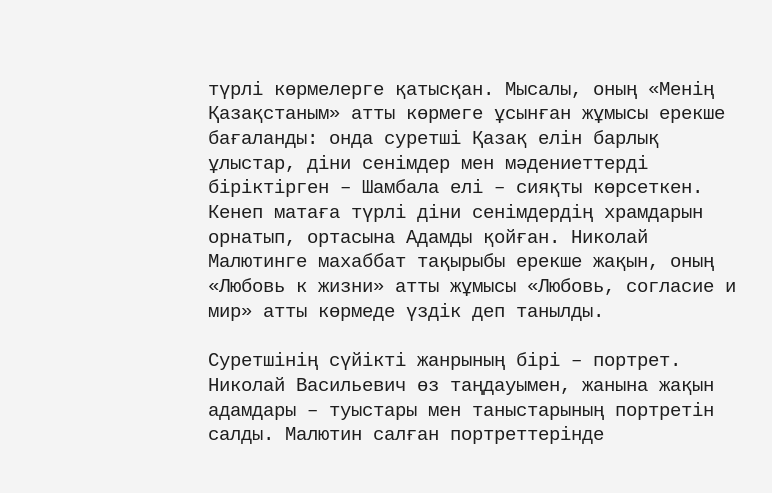түрлі көрмелерге қатысқан. Мысалы, оның «Менің Қазақстаным» атты көрмеге ұсынған жұмысы ерекше бағаланды: онда суретші Қазақ елін барлық ұлыстар, діни сенімдер мен мәдениеттерді біріктірген – Шамбала елі – сияқты көрсеткен. Кенеп матаға түрлі діни сенімдердің храмдарын орнатып, ортасына Адамды қойған. Николай Малютинге махаббат тақырыбы ерекше жақын, оның «Любовь к жизни» атты жұмысы «Любовь, согласие и мир» атты көрмеде үздік деп танылды.

Суретшінің сүйікті жанрының бірі – портрет. Николай Васильевич өз таңдауымен, жанына жақын адамдары – туыстары мен таныстарының портретін салды. Малютин салған портреттерінде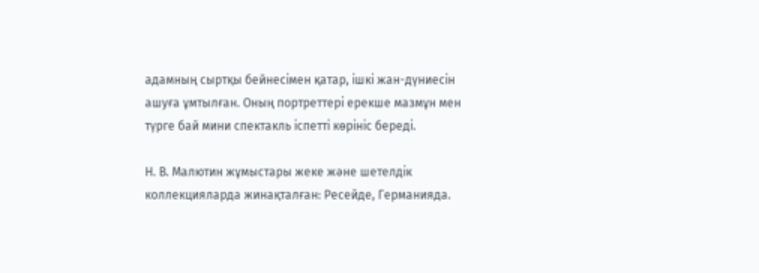адамның сыртқы бейнесімен қатар, ішкі жан-дүниесін ашуға ұмтылған. Оның портреттері ерекше мазмұн мен түрге бай мини спектакль іспетті көрініс береді.

Н. В. Малютин жұмыстары жеке және шетелдік коллекцияларда жинақталған: Ресейде, Германияда.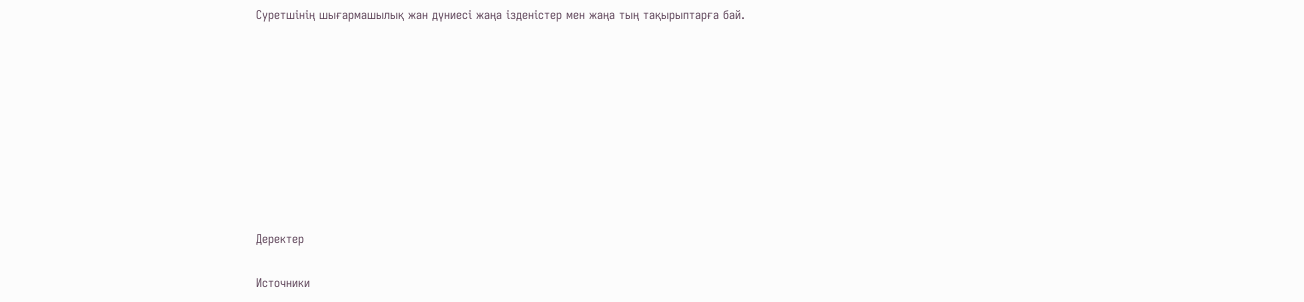Суретшінің шығармашылық жан дүниесі жаңа ізденістер мен жаңа тың тақырыптарға бай.









Деректер

Источники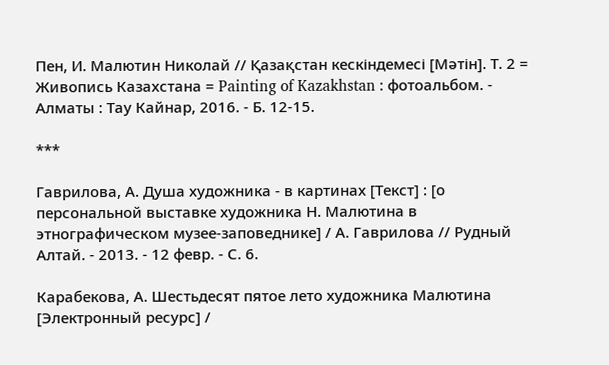Пен, И. Малютин Николай // Қазақстан кескіндемесі [Мәтін]. Т. 2 = Живопись Казахстана = Painting of Kazakhstan : фотоальбом. - Алматы : Тау Кайнар, 2016. - Б. 12-15.

***

Гаврилова, А. Душа художника - в картинах [Текст] : [о персональной выставке художника Н. Малютина в этнографическом музее-заповеднике] / А. Гаврилова // Рудный Алтай. - 2013. - 12 февр. - С. 6.

Карабекова, А. Шестьдесят пятое лето художника Малютина [Электронный ресурс] /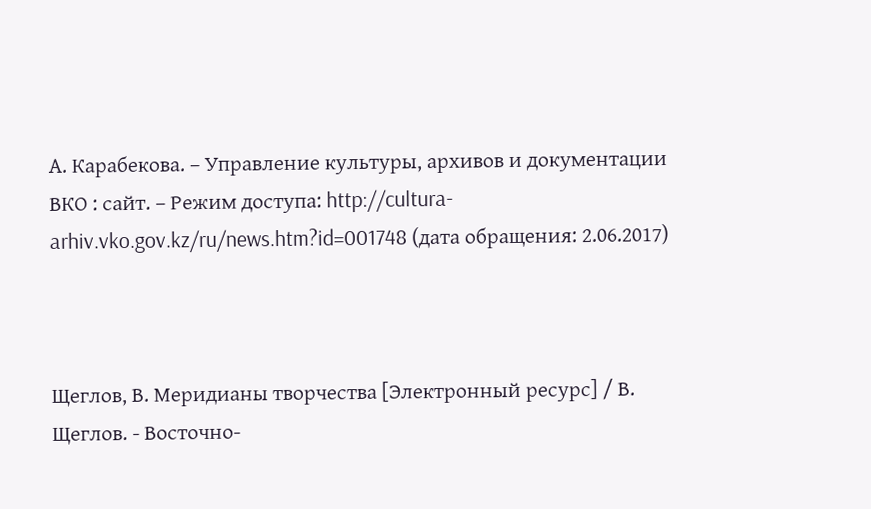А. Карабекова. – Управление культуры, архивов и документации ВКО : сайт. – Режим доступа: http://cultura-arhiv.vko.gov.kz/ru/news.htm?id=001748 (дата обращения: 2.06.2017)



Щеглов, В. Меридианы творчества [Электронный ресурс] / В. Щеглов. - Восточно-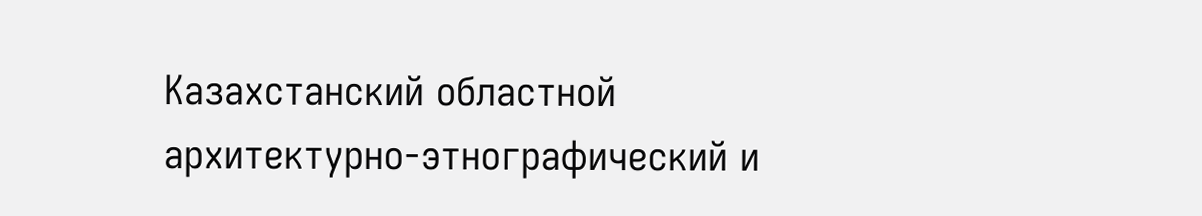Казахстанский областной архитектурно-этнографический и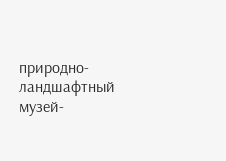природно-ландшафтный музей-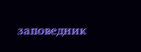заповедник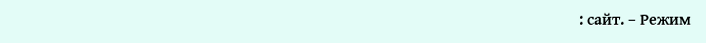: сайт. – Режим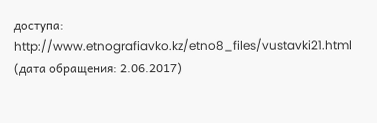доступа: http://www.etnografiavko.kz/etno8_files/vustavki21.html (дата обращения: 2.06.2017)